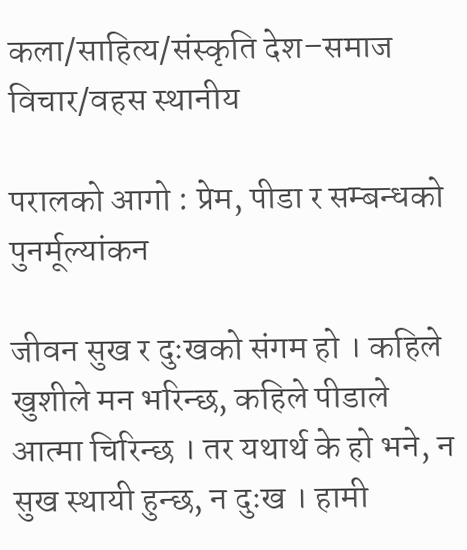कला/साहित्य/संस्कृति देश–समाज विचार/वहस स्थानीय

परालको आगो : प्रेम, पीडा र सम्बन्धको पुनर्मूल्यांकन

जीवन सुख र दुःखको संगम हो । कहिले खुशीले मन भरिन्छ, कहिले पीडाले आत्मा चिरिन्छ । तर यथार्थ के हो भने, न सुख स्थायी हुन्छ, न दुःख । हामी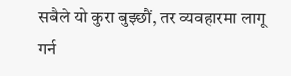सबैले यो कुरा बुझ्छौं, तर व्यवहारमा लागू गर्न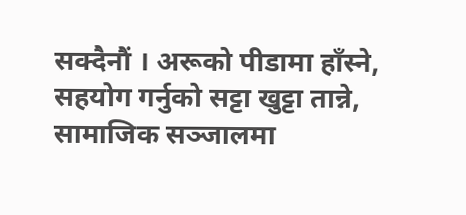सक्दैनौं । अरूको पीडामा हाँस्ने, सहयोग गर्नुको सट्टा खुट्टा तान्ने, सामाजिक सञ्जालमा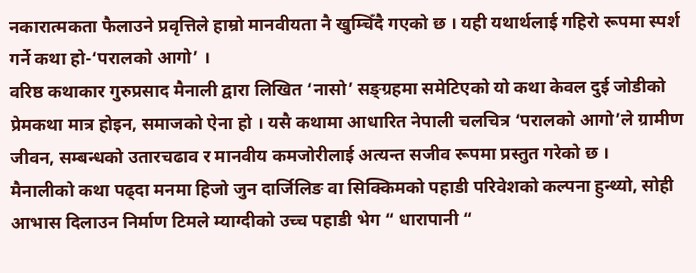नकारात्मकता फैलाउने प्रवृत्तिले हाम्रो मानवीयता नै खुम्चिँदै गएको छ । यही यथार्थलाई गहिरो रूपमा स्पर्श गर्ने कथा हो-‘परालको आगो’ ।
वरिष्ठ कथाकार गुरुप्रसाद मैनाली द्वारा लिखित ‘नासो’ सङ्ग्रहमा समेटिएको यो कथा केवल दुई जोडीको प्रेमकथा मात्र होइन, समाजको ऐना हो । यसै कथामा आधारित नेपाली चलचित्र ‘परालको आगो’ले ग्रामीण जीवन, सम्बन्धको उतारचढाव र मानवीय कमजोरीलाई अत्यन्त सजीव रूपमा प्रस्तुत गरेको छ ।
मैनालीको कथा पढ्दा मनमा हिजो जुन दार्जिलिङ वा सिक्किमको पहाडी परिवेशको कल्पना हुन्थ्यो, सोही आभास दिलाउन निर्माण टिमले म्याग्दीको उच्च पहाडी भेग “ धारापानी “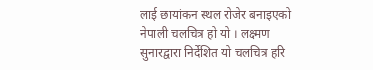लाई छायांकन स्थल रोजेर बनाइएको नेपाली चलचित्र हो यो । लक्ष्मण सुनारद्वारा निर्देशित यो चलचित्र हरि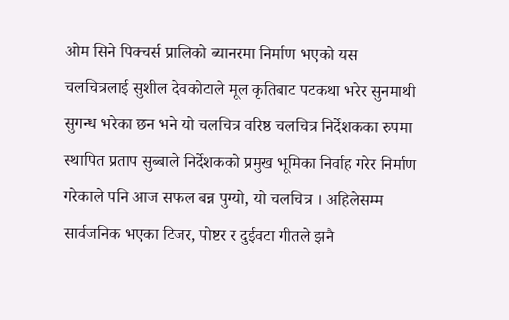ओम सिने पिक्चर्स प्रालिको ब्यानरमा निर्माण भएको यस चलचित्रलाई सुशील देवकोटाले मूल कृतिबाट पटकथा भरेर सुनमाथी सुगन्ध भरेका छन भने यो चलचित्र वरिष्ठ चलचित्र निर्देशकका रुपमा स्थापित प्रताप सुब्बाले निर्देशकको प्रमुख भूमिका निर्वाह गरेर निर्माण गरेकाले पनि आज सफल बन्न पुग्यो, यो चलचित्र । अहिलेसम्म सार्वजनिक भएका टिजर, पोष्टर र दुईवटा गीतले झनै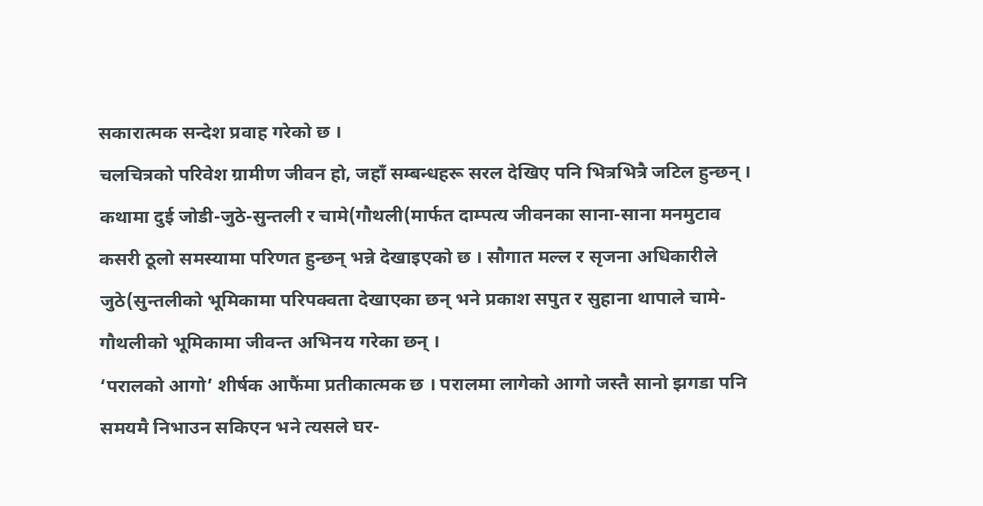सकारात्मक सन्देश प्रवाह गरेको छ ।
चलचित्रको परिवेश ग्रामीण जीवन हो, जहाँ सम्बन्धहरू सरल देखिए पनि भित्रभित्रै जटिल हुन्छन् । कथामा दुई जोडी-जुठे-सुन्तली र चामे(गौथली(मार्फत दाम्पत्य जीवनका साना-साना मनमुटाव कसरी ठूलो समस्यामा परिणत हुन्छन् भन्ने देखाइएको छ । सौगात मल्ल र सृजना अधिकारीले जुठे(सुन्तलीको भूमिकामा परिपक्वता देखाएका छन् भने प्रकाश सपुत र सुहाना थापाले चामे-गौथलीको भूमिकामा जीवन्त अभिनय गरेका छन् ।
‘परालको आगो’ शीर्षक आफैंमा प्रतीकात्मक छ । परालमा लागेको आगो जस्तै सानो झगडा पनि समयमै निभाउन सकिएन भने त्यसले घर-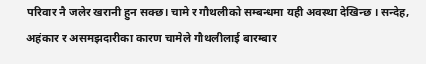परिवार नै जलेर खरानी हुन सक्छ। चामे र गौथलीको सम्बन्धमा यही अवस्था देखिन्छ । सन्देह, अहंकार र असमझदारीका कारण चामेले गौथलीलाई बारम्बार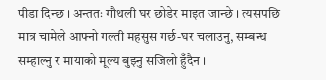पीडा दिन्छ । अन्ततः गौथली घर छोडेर माइत जान्छे । त्यसपछि मात्र चामेले आफ्नो गल्ती महसुस गर्छ-घर चलाउनु, सम्बन्ध सम्हाल्नु र मायाको मूल्य बुझ्नु सजिलो हुँदैन ।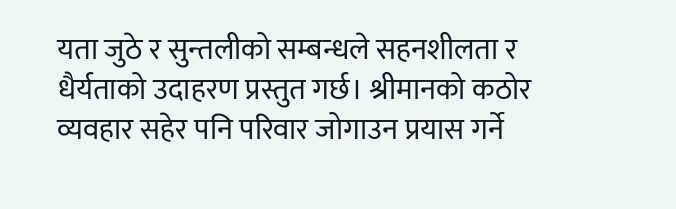यता जुठे र सुन्तलीको सम्बन्धले सहनशीलता र धैर्यताको उदाहरण प्रस्तुत गर्छ। श्रीमानको कठोर व्यवहार सहेर पनि परिवार जोगाउन प्रयास गर्ने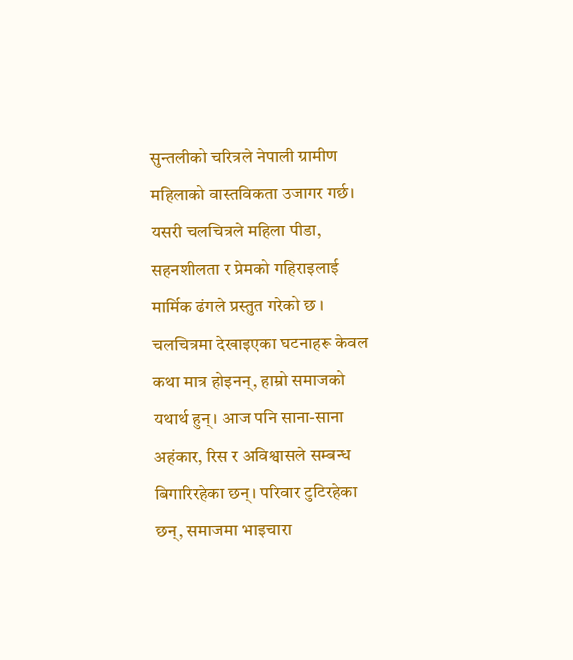सुन्तलीको चरित्रले नेपाली ग्रामीण महिलाको वास्तविकता उजागर गर्छ। यसरी चलचित्रले महिला पीडा, सहनशीलता र प्रेमको गहिराइलाई मार्मिक ढंगले प्रस्तुत गरेको छ ।
चलचित्रमा देखाइएका घटनाहरू केवल कथा मात्र होइनन्, हाम्रो समाजको यथार्थ हुन्। आज पनि साना-साना अहंकार, रिस र अविश्वासले सम्बन्ध बिगारिरहेका छन्। परिवार टुटिरहेका छन्, समाजमा भाइचारा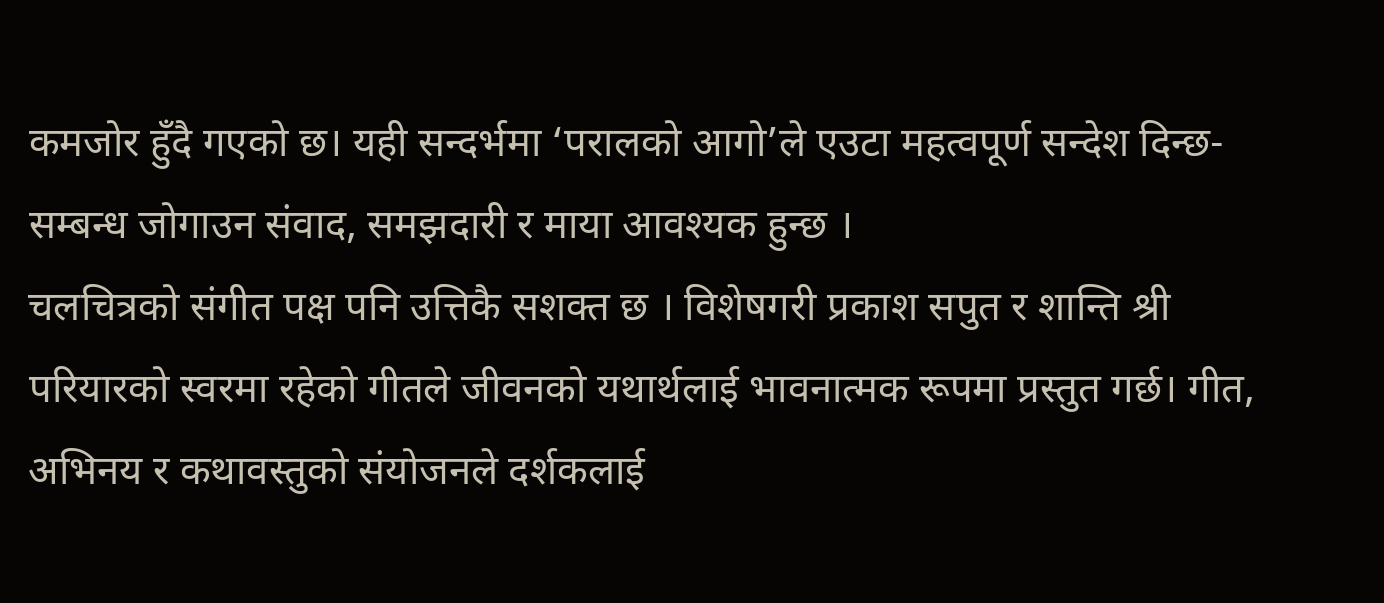कमजोर हुँदै गएको छ। यही सन्दर्भमा ‘परालको आगो’ले एउटा महत्वपूर्ण सन्देश दिन्छ-सम्बन्ध जोगाउन संवाद, समझदारी र माया आवश्यक हुन्छ ।
चलचित्रको संगीत पक्ष पनि उत्तिकै सशक्त छ । विशेषगरी प्रकाश सपुत र शान्ति श्री परियारको स्वरमा रहेको गीतले जीवनको यथार्थलाई भावनात्मक रूपमा प्रस्तुत गर्छ। गीत, अभिनय र कथावस्तुको संयोजनले दर्शकलाई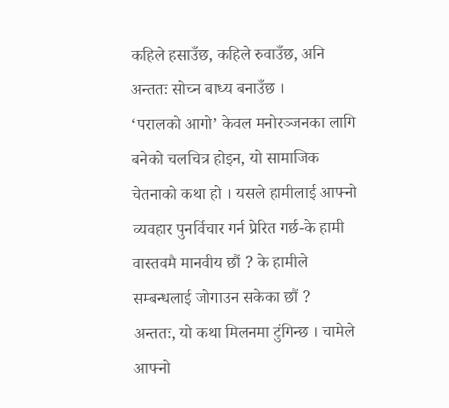कहिले हसाउँछ, कहिले रुवाउँछ, अनि अन्ततः सोच्न बाध्य बनाउँछ ।
‘परालको आगो’ केवल मनोरञ्जनका लागि बनेको चलचित्र होइन, यो सामाजिक चेतनाको कथा हो । यसले हामीलाई आफ्नो व्यवहार पुनर्विचार गर्न प्रेरित गर्छ-के हामी वास्तवमै मानवीय छौं ? के हामीले सम्बन्धलाई जोगाउन सकेका छौं ?
अन्ततः, यो कथा मिलनमा टुंगिन्छ । चामेले आफ्नो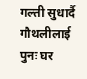गल्ती सुधार्दै गौथलीलाई पुनः घर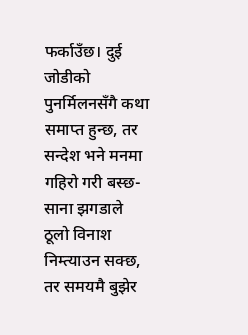फर्काउँछ। दुई जोडीको पुनर्मिलनसँगै कथा समाप्त हुन्छ, तर सन्देश भने मनमा गहिरो गरी बस्छ-साना झगडाले ठूलो विनाश निम्त्याउन सक्छ, तर समयमै बुझेर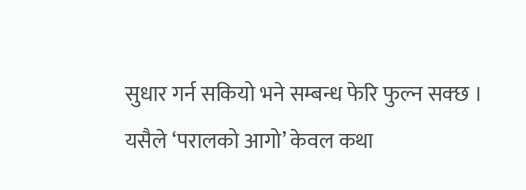सुधार गर्न सकियो भने सम्बन्ध फेरि फुल्न सक्छ ।
यसैले ‘परालको आगो’ केवल कथा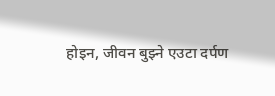होइन, जीवन बुझ्ने एउटा दर्पण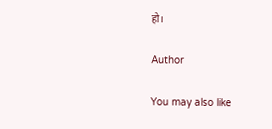हो।

Author

You may also like